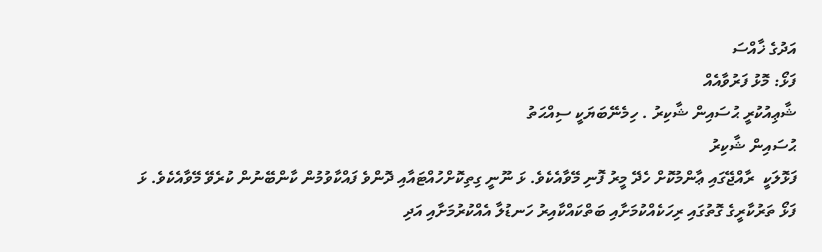އަދުގެ ޚާއްސަ
ފަޅޯ: މޮޅު ފަރުވާއެއް
ޝާޢިއުކުރީ ޙުސައިން ޝާކިރު . ހިމެނޭބަޔަކީ ސިއްޙަތު
ޙުސައިން ޝާކިރު
ފަޅޮލަކީ  ރާއްޖޭގައި ޢާންމުކޮށް ހެދޭ މީރު ފޮނި މޭވާއެކެވެ. ޅަ ނޫނީ ގިތިކޮށްހުއްޓައާއި ދޮންވެ ފައްކާވުމުން ކާންބޭނުން ކުރެވޭ މޭވާއެކެވެ. ޅަ ފަޅޯ ތަރުކާރީގެ ގޮތުގައި ރިހަކެއްކުމަށާއި ބަތްކައްކާއިރު ހަނޑުލާ އެއްކުރުމަށާއި އަދި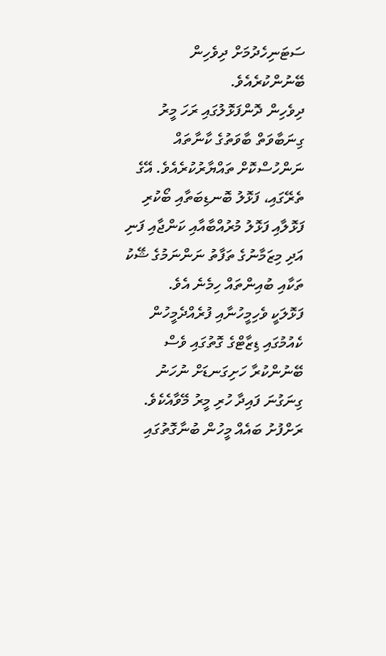ސަޓަނިހެދުމަށް ދިވެހިން ބޭނުންކުރެއެވެ.
ދިވެހިން ދޮންފަޅޮލުގައި ރަހަ މީރު ގިނަބާވަތް ބާވަތުގެ ކާނާތައް ނަންހުސްކޮށް ތައްޔާރުކުރެއެވެ. އޭގެ ތެރޭގައި، ފަޅޮލު ބޮނޑިބަތާއި ބޯކުރި ފަޅޮލާއި ފަޅޮލު މުރުއްބާއާއި ކަންޖާއި ފަނި އަދި މިޒަމާނުގެ ތަފާތު ނަންނަމުގެ ޝޭކު ތަކާއި ބުއިންތައް ހިމެނެ އެވެ.
ފަޅޮލަކީ ވެހިމީހުނާއި ފުރެއްދެމީހުން ކެއުމުގައި ޑިޒާޓްގެ ގޮތުގައި ވެސް ބޭނުންކުރާ ހަށިގަނޑަށް ނުހަނު ގިނަގުނަ ފައިދާ ހުރި މީރު މޭވާއެކެވެ.
ރަށްފުށު ބައެއް މީހުން ބުނާގޮތުގައި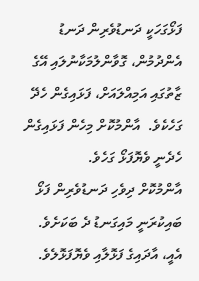ފަޅޯގަހަކީ ދަނޑުވެރިން ދަނޑު އެންދުމުން، ގޮވާންލުމަކާނުލައި އޭގެ ޒާތުގައި އަމިއްލައަށް، ފަޅައިގެން ހެދޭ ގަހެކެވެ.  އާންމުކޮށް މިހެން ފަޅައިގެން ހެދެނީ ވެޔޮފަޅޯ ގަހެވެ.
އާންމުކޮށް ދިވެހި ދަނޑުވެރިން ފަޅޯ ބައިކުރަނީ މައިގަނޑު ދެ ބަކަށެވެ. އެއީ، އާދައިގެ ފަޅޮލާއި ވެޔޮފަޅޮލެވެ.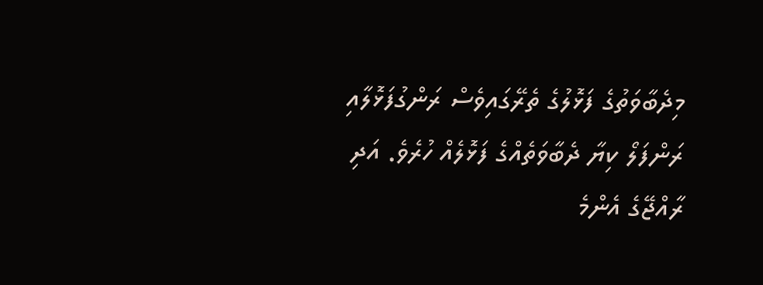މިދެބާވަތުގެ ފަޅޮލުގެ ތެރޭގައިވެސް ރަންގުފަޅޮލާއި ރަންފަލޯ ކިޔާ ދެބާވަތެއްގެ ފަޅޮލެއް ހުރެވެ. އަދި ރާއްޖޭގެ އެންމެ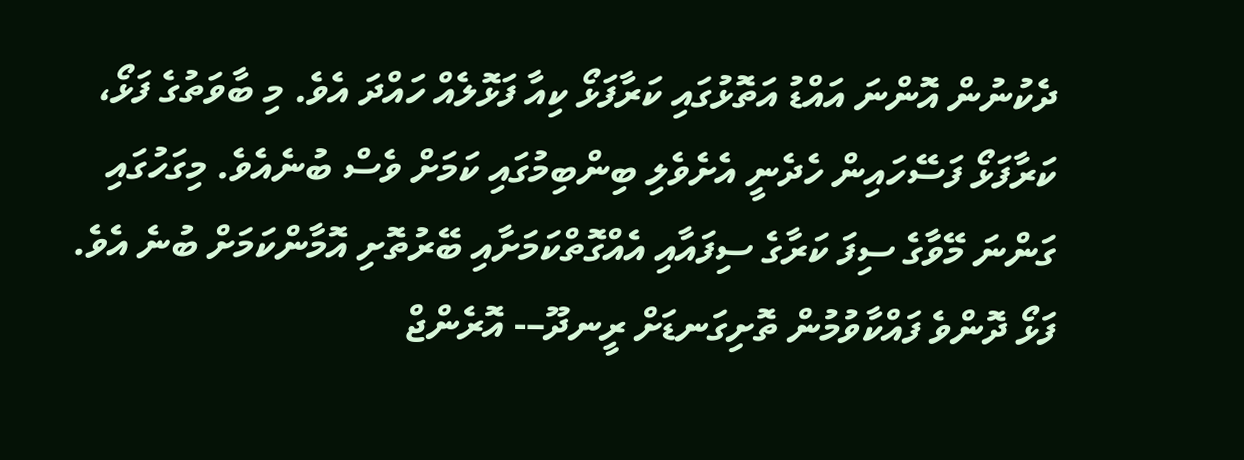ދެކުނުން އޮންނަ އައްޑު އަތޮޅުގައި ކަރާފަޅޯ ކިއާ ފަޅޮލެއް ހައްދަ އެވެ. މި ބާވަތުގެ ފަޅޯ، ކަރާފަޅޯ ފަސޭހައިން ހެދެނީ އެށެވެލި ބިންބިމުގައި ކަމަށް ވެސް ބުނެއެވެ. މިގަހުގައި ގަންނަ މޭވާގެ ސިފަ ކަރާގެ ސިފައާއި އެއްގޮތްކަމަށާއި ބޭރުތޮށި އޮމާންކަމަށް ބުނެ އެވެ. ފަޅޯ ދޮންވެ ފައްކާވުމުން ތޮށިގަނޑަށް ރީނދޫ–- އޮރެންޖް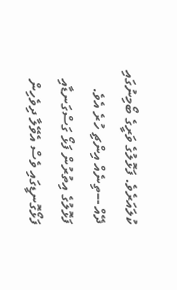ކުލައަރެވެ. ފަޅޮލުގެ ވަރީގެ ބޯމިނުގައި ދޭއް -–ތިނެއް އިންޗި ހުރެ އެވެ.
ފަޅޮލުގެ އިތުރުން ފަޅޯ ގަސްގަނޑާއި ފަޅޯގޮނޑީގައި ވެސް އެވޭލާ ދިވެހިން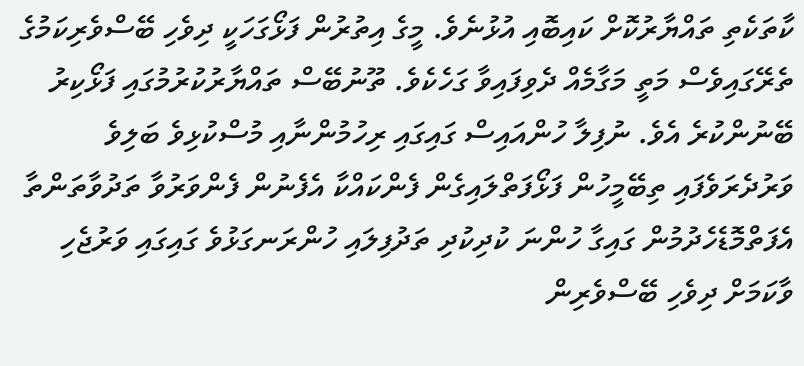ކާތަކެތި ތައްޔާރުކޮށް ކައިބޮއި އުޅުނެވެ. މީގެ އިތުރުން ފަޅޯގަހަކީ ދިވެހި ބޭސްވެރިކަމުގެ ތެރޭގައިވެސް މަތީ މަގާމެއް ދެވިފައިވާ ގަހެކެވެ. ތޫނުބޭސް ތައްޔާރުކުރުމުގައި ފަޅޯކިރު ބޭނުންކުރެ އެވެ. ނުފިލާ ހުންއައިސް ގައިގައި ރިހުމުންނާއި މުސްކުޅިވެ ބަލިވެ ވަރުދެރަވެފައި ތިބޭމީހުން ފަޅޯފަތްލައިގެން ފެންކައްކާ އެފެނުން ފެންވަރުވާ ތަދުވާތަންތާ އެފަތްމޮޑެހެދުމުން ގައިގާ ހުންނަ ކުދިކުދި ތަދުފިލައި ހުންރަނގަޅުވެ ގައިގައި ވަރުޖެހި ވާކަމަށް ދިވެހި ބޭސްވެރިން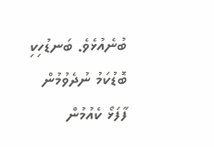ބުނެއުޅެވެ. ބަނޑުހިކި ބޮޑުކަމު ނުދެވުމުން ފާފަޅޯ ކެއުމުން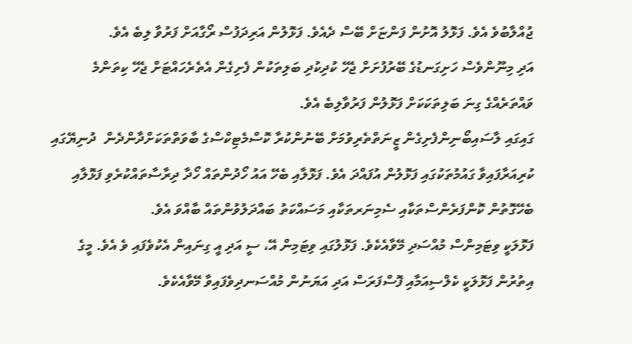ޖުއްލާބުވެ އެވެ. ފަޅޮލު އޮށުން ފަންޏަށް ބޭސް ދެއެވެ. ފަޅޮލުން އަރިދަފުސް ރޯގާއަށް ފަރުވާ ލިބެ އެވެ.
އަދި މިނޫންވެސް ހަށިގަނޑުގެ ބޭރުފުށަށް ޖެހޭ ކުދިކުދި ބަލިތަކުން ފެށިގެން އެތެރެހައްޓަށް ޖެހޭ ކިތަންމެ ވައްތަރެއްގެ ގިނަ ބަލިތަކަކަށް ފަޅޮލުން ފަރުވާލިބެ އެވެ.
ގައިގައި ލާސައިބޯނިންފެށިގެން ޒީނަތްތެރިވުމަށް ބޭނުންކުރާ ކޮސްމެޓިކްސްގެ ބާވަތްތަކަށްދާންދެން  ދުނިޔޭގައި ކުރިއަރާފައިވާ ގައުމުތަކުގައި ފަޅޮލުން އުފައްދަ އެވެ. ފަޅޮލާއި ބެހޭ އައު ހޯދުންތައް ހޯދާ ދިރާސާތައްކުރެވި ފަޅޮލާއި ބެހޭގޮތުން ކޮންފަރެންސްތަކާއި ސެމިނަރތަކާއި މަސައްކަތު ބައްދަލުވުންތައް ބާއްވަ އެވެ.
ފަޅޮލަކީ ވިޓަމިންސް މުއްސަދި މޭވާއެކެވެ. ފަޅޮލުގައި ވިޓަމިން އޭ، ސީ އަދި އީ ގިނައިން އެކުވެފައި ވެ އެވެ. މީގެ އިތުރުން ފަޅޮލަކީ ކެލްސިއަމާއި ފޮސްފަރަސް އަދި އަޔަނުން މުއްސަނދިވެފައިވާ މޭވާއެކެވެ.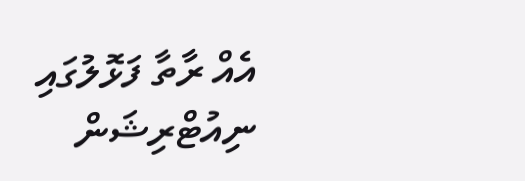އެއް ރާތާ ފަޅޮލުގައި ނިއުޓްރިޝަން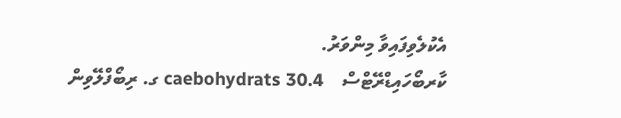އެކުލެވިފައިވާ މިންވަރު.
ކާރބޯހައިޑްރޭޓްސް    caebohydrats 30.4 ގ. ރިބޯފްލޭވިން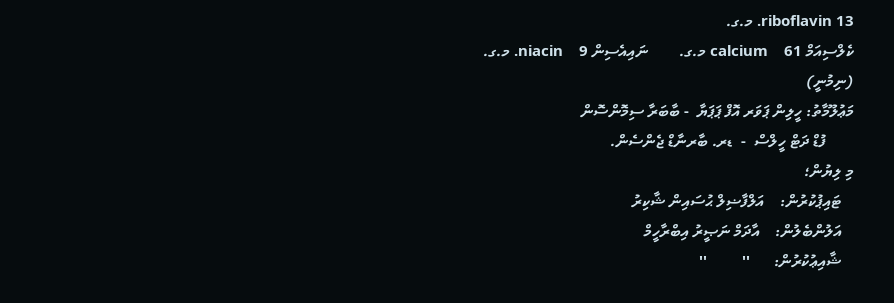riboflavin 13. މ.ގ.
ކެލްސިއަމް calcium    61 މ.ގ.        ނައިއެސިން niacin    9. މ.ގ.
(ނިމުނީ)
މަޢުލޫމާތު: ހީލިން ޕަވަރ އޮފް ޕަޕަޔާ  - ބާބަރާ ސިމޮންސޮން
       ފުޑް ދަޓް ހީލްސް  -  ޑރ. ބާރނާޑް ޖެންސެން.
މި ލިޔުން؛
   ޓައިޕުކުރުން:    އަލްފާޟިލް ޙުސައިން ޝާކިރު
   އަލުންބެލުން:    އާދަމް ނަޞީރު އިބްރާހީމް
   ޝާއިޢުކުރުން:      ''         ''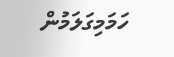ހަމަމިގަލަމުން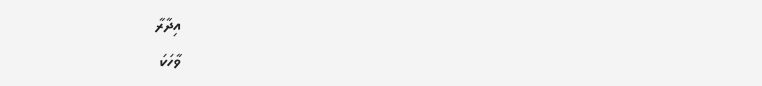އިދާރާ
ވާހަކަ